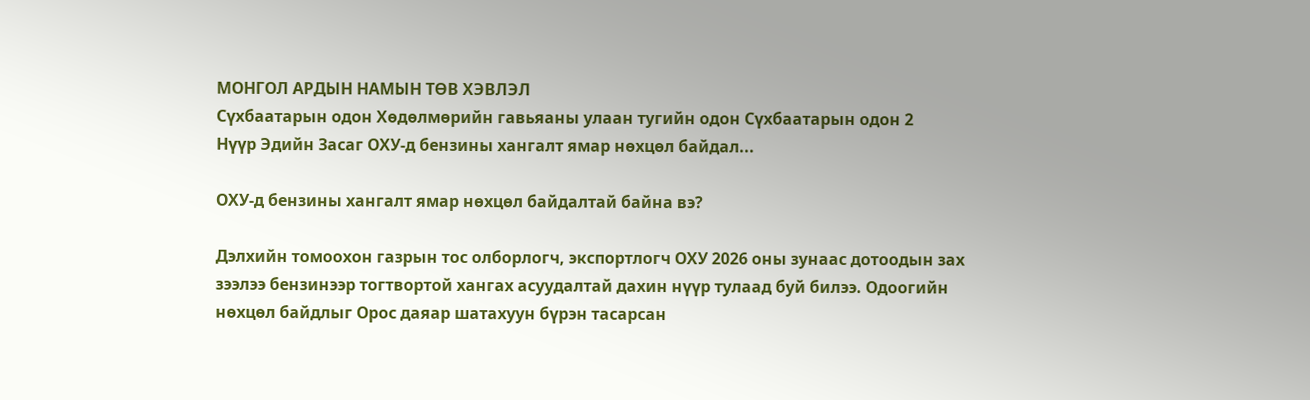МОНГОЛ АРДЫН НАМЫН ТӨВ ХЭВЛЭЛ
Сүхбаатарын одон Хөдөлмөрийн гавьяаны улаан тугийн одон Сүхбаатарын одон 2
Нүүр Эдийн Засаг ОХУ-д бензины хангалт ямар нөхцөл байдал...

ОХУ-д бензины хангалт ямар нөхцөл байдалтай байна вэ?

Дэлхийн томоохон газрын тос олборлогч, экспортлогч ОХУ 2026 оны зунаас дотоодын зах зээлээ бензинээр тогтвортой хангах асуудалтай дахин нүүр тулаад буй билээ. Одоогийн нөхцөл байдлыг Орос даяар шатахуун бүрэн тасарсан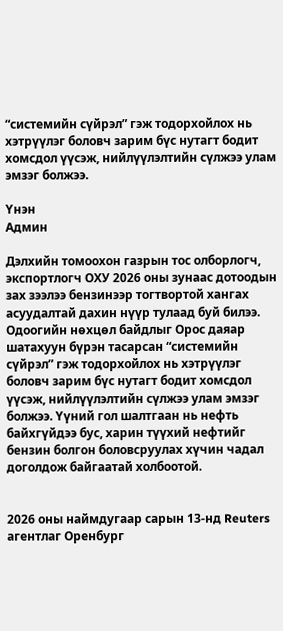“системийн сүйрэл” гэж тодорхойлох нь хэтрүүлэг боловч зарим бүс нутагт бодит хомсдол үүсэж, нийлүүлэлтийн сүлжээ улам эмзэг болжээ.

Үнэн
Админ

Дэлхийн томоохон газрын тос олборлогч, экспортлогч ОХУ 2026 оны зунаас дотоодын зах зээлээ бензинээр тогтвортой хангах асуудалтай дахин нүүр тулаад буй билээ. Одоогийн нөхцөл байдлыг Орос даяар шатахуун бүрэн тасарсан “системийн сүйрэл” гэж тодорхойлох нь хэтрүүлэг боловч зарим бүс нутагт бодит хомсдол үүсэж, нийлүүлэлтийн сүлжээ улам эмзэг болжээ. Үүний гол шалтгаан нь нефть байхгүйдээ бус, харин түүхий нефтийг бензин болгон боловсруулах хүчин чадал доголдож байгаатай холбоотой.


2026 оны наймдугаар сарын 13-нд Reuters агентлаг Оренбург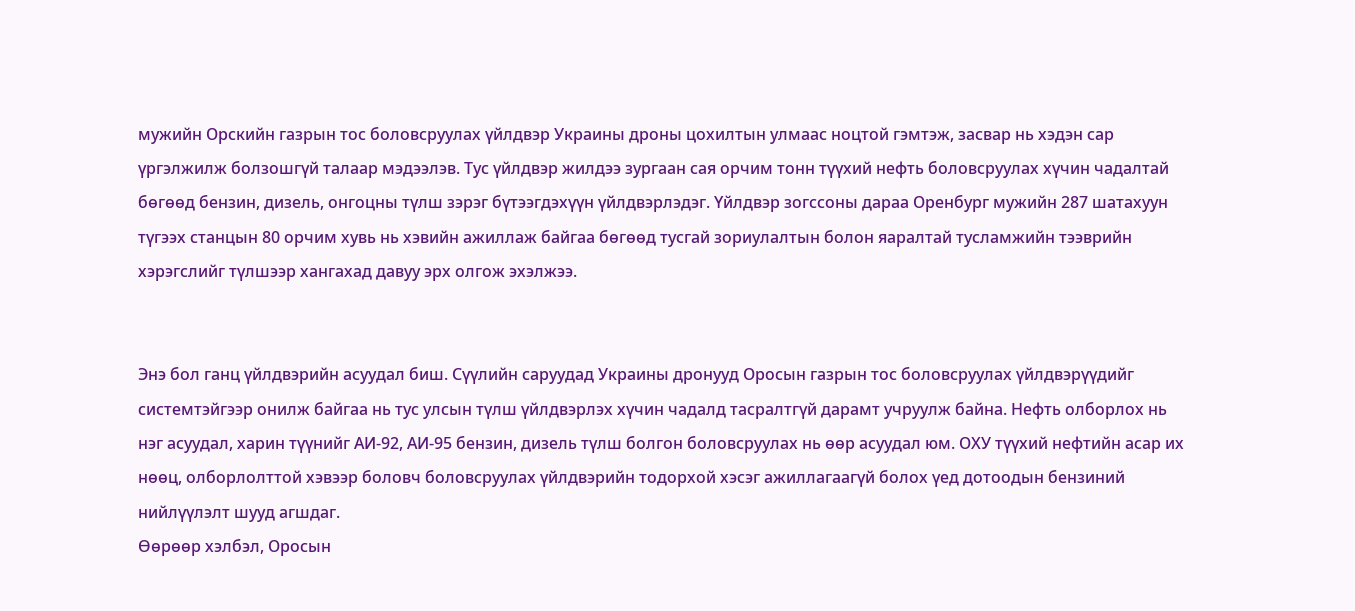мужийн Орскийн газрын тос боловсруулах үйлдвэр Украины дроны цохилтын улмаас ноцтой гэмтэж, засвар нь хэдэн сар үргэлжилж болзошгүй талаар мэдээлэв. Тус үйлдвэр жилдээ зургаан сая орчим тонн түүхий нефть боловсруулах хүчин чадалтай бөгөөд бензин, дизель, онгоцны түлш зэрэг бүтээгдэхүүн үйлдвэрлэдэг. Үйлдвэр зогссоны дараа Оренбург мужийн 287 шатахуун түгээх станцын 80 орчим хувь нь хэвийн ажиллаж байгаа бөгөөд тусгай зориулалтын болон яаралтай тусламжийн тээврийн хэрэгслийг түлшээр хангахад давуу эрх олгож эхэлжээ.


Энэ бол ганц үйлдвэрийн асуудал биш. Сүүлийн саруудад Украины дронууд Оросын газрын тос боловсруулах үйлдвэрүүдийг системтэйгээр онилж байгаа нь тус улсын түлш үйлдвэрлэх хүчин чадалд тасралтгүй дарамт учруулж байна. Нефть олборлох нь нэг асуудал, харин түүнийг АИ-92, АИ-95 бензин, дизель түлш болгон боловсруулах нь өөр асуудал юм. ОХУ түүхий нефтийн асар их нөөц, олборлолттой хэвээр боловч боловсруулах үйлдвэрийн тодорхой хэсэг ажиллагаагүй болох үед дотоодын бензиний нийлүүлэлт шууд агшдаг.
Өөрөөр хэлбэл, Оросын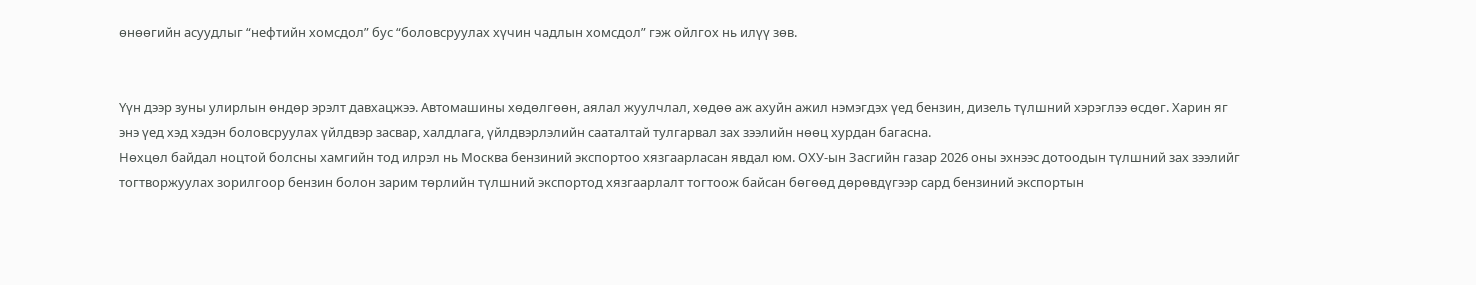өнөөгийн асуудлыг “нефтийн хомсдол” бус “боловсруулах хүчин чадлын хомсдол” гэж ойлгох нь илүү зөв.


Үүн дээр зуны улирлын өндөр эрэлт давхацжээ. Автомашины хөдөлгөөн, аялал жуулчлал, хөдөө аж ахуйн ажил нэмэгдэх үед бензин, дизель түлшний хэрэглээ өсдөг. Харин яг энэ үед хэд хэдэн боловсруулах үйлдвэр засвар, халдлага, үйлдвэрлэлийн сааталтай тулгарвал зах зээлийн нөөц хурдан багасна.
Нөхцөл байдал ноцтой болсны хамгийн тод илрэл нь Москва бензиний экспортоо хязгаарласан явдал юм. ОХУ-ын Засгийн газар 2026 оны эхнээс дотоодын түлшний зах зээлийг тогтворжуулах зорилгоор бензин болон зарим төрлийн түлшний экспортод хязгаарлалт тогтоож байсан бөгөөд дөрөвдүгээр сард бензиний экспортын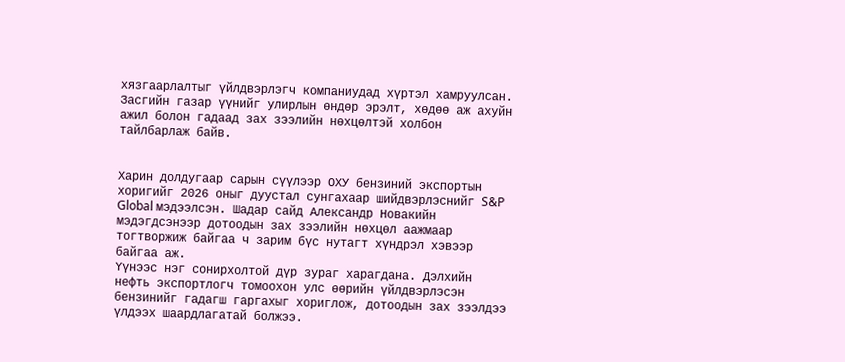хязгаарлалтыг үйлдвэрлэгч компаниудад хүртэл хамруулсан. Засгийн газар үүнийг улирлын өндөр эрэлт, хөдөө аж ахуйн ажил болон гадаад зах зээлийн нөхцөлтэй холбон тайлбарлаж байв.


Харин долдугаар сарын сүүлээр ОХУ бензиний экспортын хоригийг 2026 оныг дуустал сунгахаар шийдвэрлэснийг S&P Global мэдээлсэн. Шадар сайд Александр Новакийн мэдэгдсэнээр дотоодын зах зээлийн нөхцөл аажмаар тогтворжиж байгаа ч зарим бүс нутагт хүндрэл хэвээр байгаа аж.
Үүнээс нэг сонирхолтой дүр зураг харагдана. Дэлхийн нефть экспортлогч томоохон улс өөрийн үйлдвэрлэсэн бензинийг гадагш гаргахыг хориглож, дотоодын зах зээлдээ үлдээх шаардлагатай болжээ.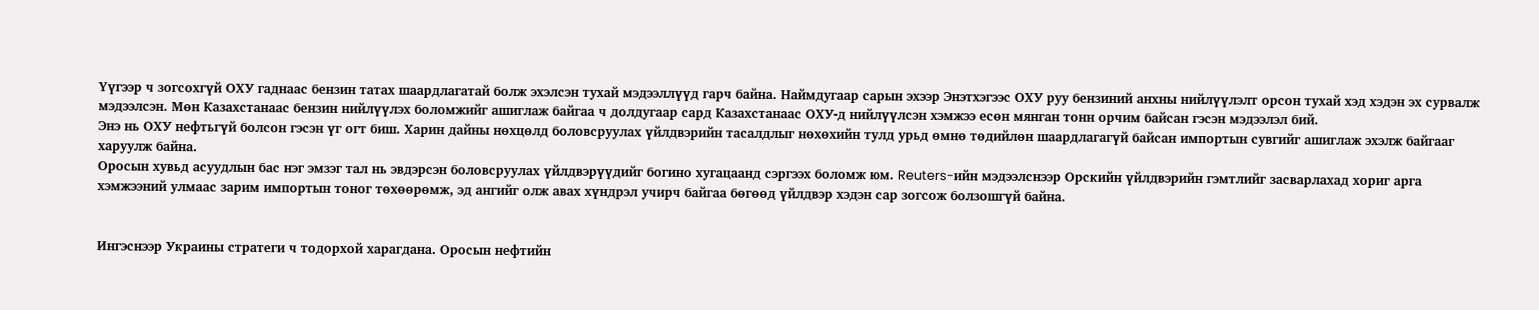Үүгээр ч зогсохгүй ОХУ гаднаас бензин татах шаардлагатай болж эхэлсэн тухай мэдээллүүд гарч байна. Наймдугаар сарын эхээр Энэтхэгээс ОХУ руу бензиний анхны нийлүүлэлт орсон тухай хэд хэдэн эх сурвалж мэдээлсэн. Мөн Казахстанаас бензин нийлүүлэх боломжийг ашиглаж байгаа ч долдугаар сард Казахстанаас ОХУ-д нийлүүлсэн хэмжээ есөн мянган тонн орчим байсан гэсэн мэдээлэл бий.
Энэ нь ОХУ нефтьгүй болсон гэсэн үг огт биш. Харин дайны нөхцөлд боловсруулах үйлдвэрийн тасалдлыг нөхөхийн тулд урьд өмнө төдийлөн шаардлагагүй байсан импортын сувгийг ашиглаж эхэлж байгааг харуулж байна.
Оросын хувьд асуудлын бас нэг эмзэг тал нь эвдэрсэн боловсруулах үйлдвэрүүдийг богино хугацаанд сэргээх боломж юм. Reuters-ийн мэдээлснээр Орскийн үйлдвэрийн гэмтлийг засварлахад хориг арга хэмжээний улмаас зарим импортын тоног төхөөрөмж, эд ангийг олж авах хүндрэл учирч байгаа бөгөөд үйлдвэр хэдэн сар зогсож болзошгүй байна.


Ингэснээр Украины стратеги ч тодорхой харагдана. Оросын нефтийн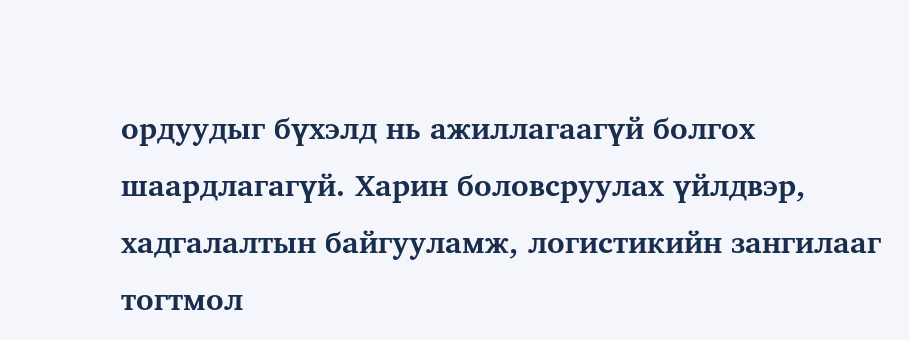ордуудыг бүхэлд нь ажиллагаагүй болгох шаардлагагүй. Харин боловсруулах үйлдвэр, хадгалалтын байгууламж, логистикийн зангилааг тогтмол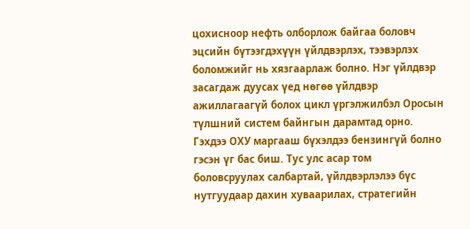цохисноор нефть олборлож байгаа боловч эцсийн бүтээгдэхүүн үйлдвэрлэх, тээвэрлэх боломжийг нь хязгаарлаж болно. Нэг үйлдвэр засагдаж дуусах үед нөгөө үйлдвэр ажиллагаагүй болох цикл үргэлжилбэл Оросын түлшний систем байнгын дарамтад орно.
Гэхдээ ОХУ маргааш бүхэлдээ бензингүй болно гэсэн үг бас биш. Тус улс асар том боловсруулах салбартай, үйлдвэрлэлээ бүс нутгуудаар дахин хуваарилах, стратегийн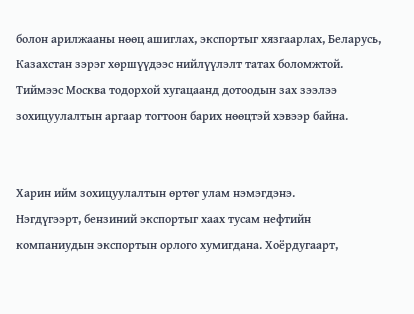болон арилжааны нөөц ашиглах, экспортыг хязгаарлах, Беларусь, Казахстан зэрэг хөршүүдээс нийлүүлэлт татах боломжтой. Тиймээс Москва тодорхой хугацаанд дотоодын зах зээлээ зохицуулалтын аргаар тогтоон барих нөөцтэй хэвээр байна.


Харин ийм зохицуулалтын өртөг улам нэмэгдэнэ.
Нэгдүгээрт, бензиний экспортыг хаах тусам нефтийн компаниудын экспортын орлого хумигдана. Хоёрдугаарт,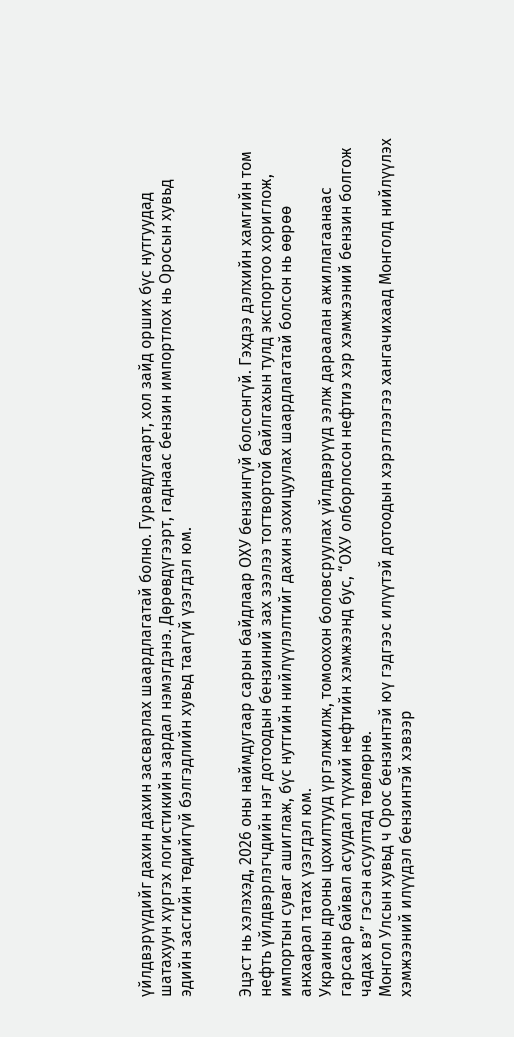үйлдвэрүүдийг дахин дахин засварлах шаардлагатай болно. Гуравдугаарт, хол зайд орших бүс нутгуудад шатахуун хүргэх логистикийн зардал нэмэгдэнэ. Дөрөвдүгээрт, гаднаас бензин импортлох нь Оросын хувьд эдийн засгийн төдийгүй бэлгэдлийн хувьд таагүй үзэгдэл юм.


Эцэст нь хэлэхэд, 2026 оны наймдугаар сарын байдлаар ОХУ бензингүй болсонгүй. Гэхдээ дэлхийн хамгийн том нефть үйлдвэрлэгчдийн нэг дотоодын бензиний зах зээлээ тогтвортой байлгахын тулд экспортоо хориглож, импортын суваг ашиглаж, бүс нутгийн нийлүүлэлтийг дахин зохицуулах шаардлагатай болсон нь өөрөө анхаарал татах үзэгдэл юм.
Украины дроны цохилтууд үргэлжилж, томоохон боловсруулах үйлдвэрүүд ээлж дараалан ажиллагаанаас гарсаар байвал асуудал түүхий нефтийн хэмжээнд бус, “ОХУ олборлосон нефтиэ хэр хэмжээний бензин болгож чадах вэ” гэсэн асуултад төвлөрнө.
Монгол Улсын хувьд ч Орос бензинтэй юү гэдгээс илүүтэй дотоодын хэрэглээгээ хангачихаад Монголд нийлүүлэх хэмжээний илүүдэл бензинтэй хэвээр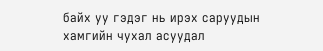байх уу гэдэг нь ирэх саруудын хамгийн чухал асуудал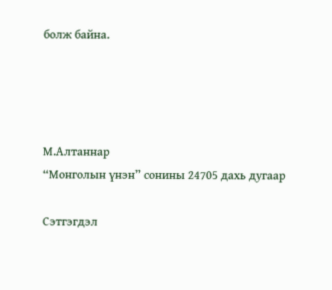болж байна.




М.Алтаннар
“Монголын үнэн” сонины 24705 дахь дугаар

Сэтгэгдэл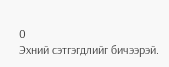0
Эхний сэтгэгдлийг бичээрэй.